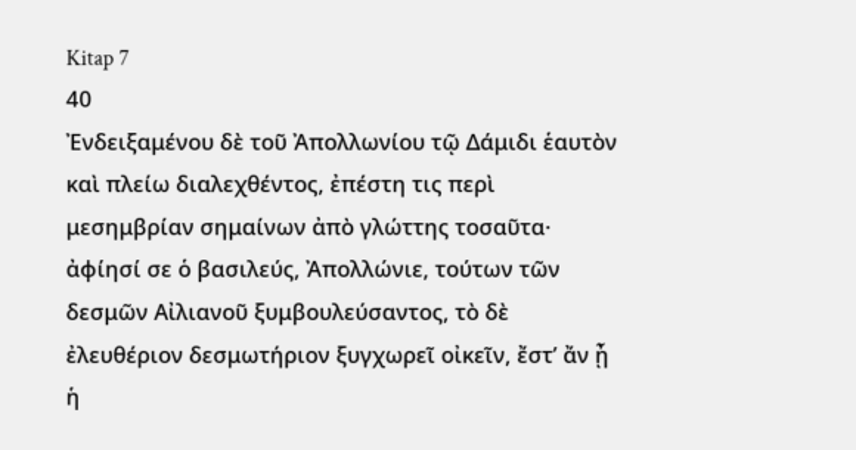Kitap 7
40
Ἐνδειξαμένου δὲ τοῦ Ἀπολλωνίου τῷ Δάμιδι ἑαυτὸν καὶ πλείω διαλεχθέντος, ἐπέστη τις περὶ μεσημβρίαν σημαίνων ἀπὸ γλώττης τοσαῦτα· ἀφίησί σε ὁ βασιλεύς, Ἀπολλώνιε, τούτων τῶν δεσμῶν Αἰλιανοῦ ξυμβουλεύσαντος, τὸ δὲ ἐλευθέριον δεσμωτήριον ξυγχωρεῖ οἰκεῖν, ἔστʼ ἄν ᾖ ἡ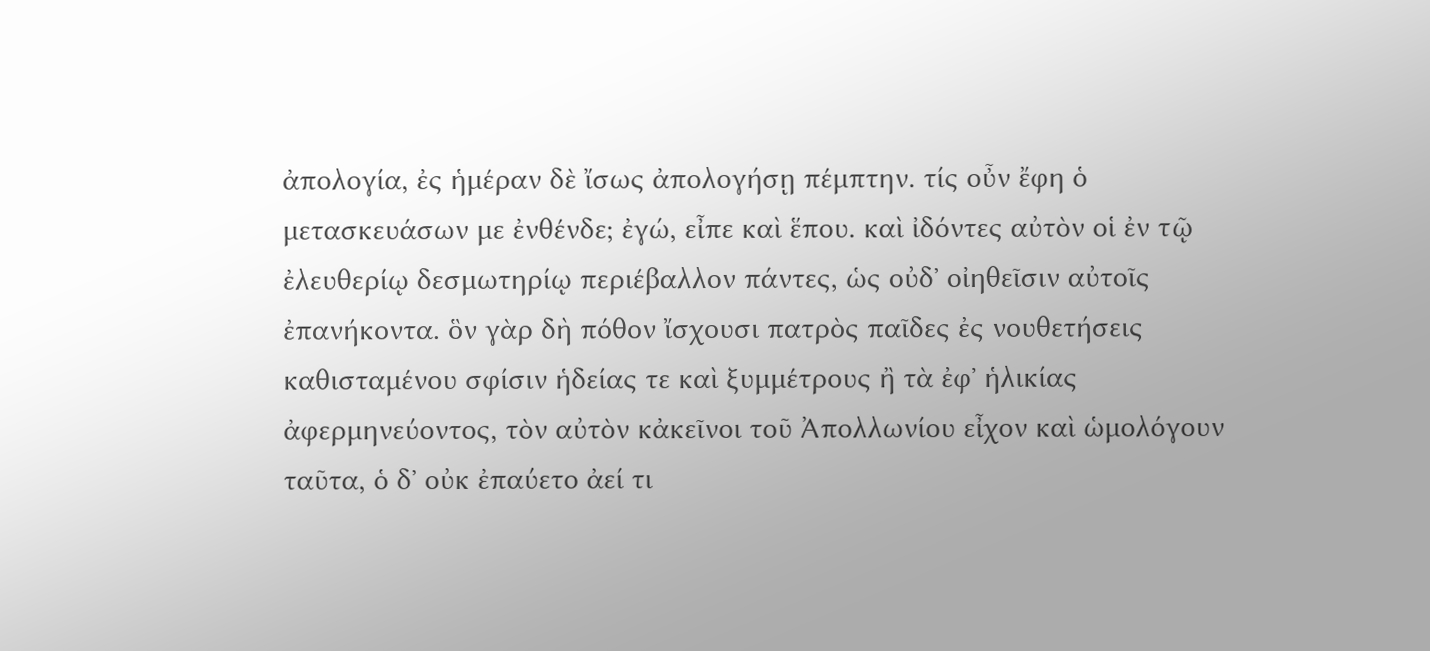ἀπολογία, ἐς ἡμέραν δὲ ἴσως ἀπολογήσῃ πέμπτην. τίς οὖν ἔφη ὁ μετασκευάσων με ἐνθένδε; ἐγώ, εἶπε καὶ ἕπου. καὶ ἰδόντες αὐτὸν οἱ ἐν τῷ ἐλευθερίῳ δεσμωτηρίῳ περιέβαλλον πάντες, ὡς οὐδʼ οἰηθεῖσιν αὐτοῖς ἐπανήκοντα. ὃν γὰρ δὴ πόθον ἴσχουσι πατρὸς παῖδες ἐς νουθετήσεις καθισταμένου σφίσιν ἡδείας τε καὶ ξυμμέτρους ἢ τὰ ἐφʼ ἡλικίας ἀφερμηνεύοντος, τὸν αὐτὸν κἀκεῖνοι τοῦ Ἀπολλωνίου εἶχον καὶ ὡμολόγουν ταῦτα, ὁ δʼ οὐκ ἐπαύετο ἀεί τι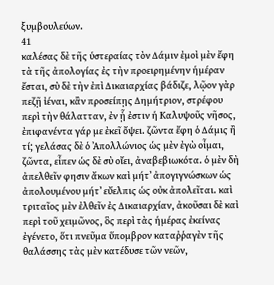ξυμβουλεύων.
41
καλέσας δὲ τῆς ὑστεραίας τὸν Δάμιν ἐμοὶ μὲν ἔφη τὰ τῆς ἀπολογίας ἐς τὴν προειρημένην ἡμέραν ἔσται, σὺ δὲ τὴν ἐπὶ Δικαιαρχίας βάδιζε, λῷον γὰρ πεζῇ ἰέναι, κἂν προσείπῃς Δημήτριον, στρέφου περὶ τὴν θάλατταν, ἐν ᾗ ἐστιν ἡ Καλυψοῦς νῆσος, ἐπιφανέντα γάρ με ἐκεῖ ὄψει. ζῶντα ἔφη ὁ Δάμις ἢ τί; γελάσας δὲ ὁ Ἀπολλώνιος ὡς μὲν ἐγὼ οἶμαι, ζῶντα, εἶπεν ὡς δὲ σὺ οἴει, ἀναβεβιωκότα. ὁ μὲν δὴ ἀπελθεῖν φησιν ἄκων καὶ μήτʼ ἀπογιγνώσκων ὡς ἀπολουμένου μήτʼ εὔελπις ὡς οὐκ ἀπολεῖται. καὶ τριταῖος μὲν ἐλθεῖν ἐς Δικαιαρχίαν, ἀκοῦσαι δὲ καὶ περὶ τοῦ χειμῶνος, ὃς περὶ τὰς ἡμέρας ἐκείνας ἐγένετο, ὅτι πνεῦμα ὕπομβρον καταῤῥαγὲν τῆς θαλάσσης τὰς μὲν κατέδυσε τῶν νεῶν,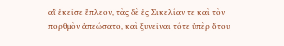αἳ ἐκεῖσε ἔπλεον, τὰς δὲ ἐς Σικελίαν τε καὶ τὸν πορθμὸν ἀπεώσατο, καὶ ξυνεῖναι τότε ὑπὲρ ὅτου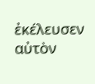ἐκέλευσεν αὐτὸν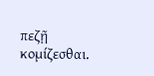πεζῇ κομίζεσθαι.